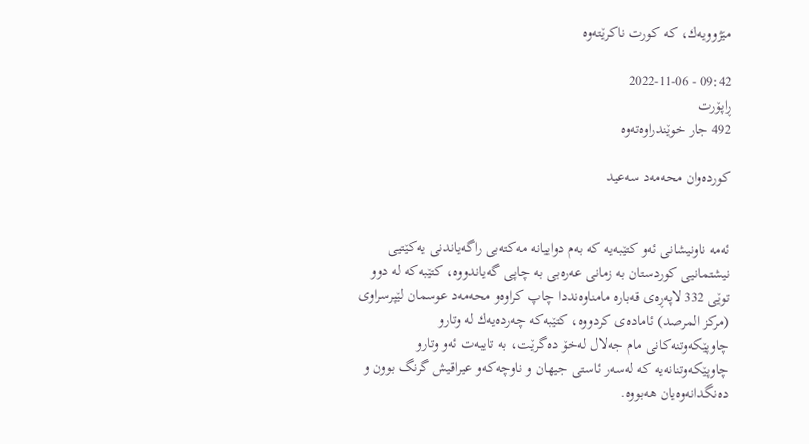مێژوویه‌ك، كه‌ كورت ناكرێته‌وه‌

09:42 - 2022-11-06
ڕاپۆرت
492 جار خوێندراوەتەوە

كورده‌وان محه‌مه‌د سه‌عید


ئه‌مه‌ ناونیشانی ئه‌و كتێبه‌یه‌ كه‌ به‌م دواییانه‌ مه‌كته‌بی راگه‌یاندنی یه‌كێتیی نیشتمانیی كوردستان به‌ زمانی عه‌ره‌بی به‌ چاپی گه‌یاندووه‌، كتێبه‌كه‌ له‌ دوو توێی 332 لاپه‌ڕه‌ی قه‌باره‌ مامناوه‌نددا چاپ كراوه‌و محه‌مه‌د عوسمان لێپرسراوی (مركز المرصد) ئاماده‌ی كردووه‌، كتێبه‌كه‌ چه‌رده‌یه‌ك له‌ وتارو چاوپێكه‌وتنه‌كانی مام جه‌لال له‌خۆ ده‌گرێت، به‌ تایبه‌ت ئه‌و وتارو چاوپێكه‌وتنانه‌یه‌ كه‌ له‌سه‌ر ئاستی جیهان و ناوچه‌كه‌و عیراقیش گرنگ بوون و ده‌نگدانه‌وه‌یان هه‌بووه‌.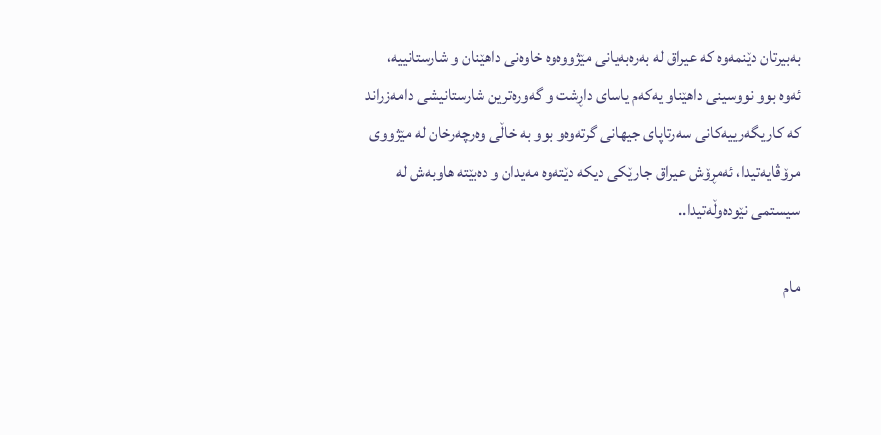به‌بیرتان دێنمه‌وه‌ كه‌ عیراق له‌ به‌ره‌به‌یانی مێژووه‌وه‌ خاوه‌نی داهێنان و شارستانییه‌، ئه‌وه‌ بوو نووسینی داهێناو یه‌كه‌م یاسای داڕشت و گه‌وره‌ترین شارستانیشی دامه‌زراند كه‌ كاریگه‌رییه‌كانی سه‌رتاپای جیهانی گرته‌وه‌و بوو به‌ خاڵی وه‌رچه‌رخان له‌ مێژووی مرۆڤایه‌تیدا، ئه‌مڕۆش عیراق جارێكی دیكه‌ دێته‌وه‌ مه‌یدان و ده‌بێته‌ هاوبه‌ش له‌ سیستمی نێوده‌وڵه‌تیدا..

مام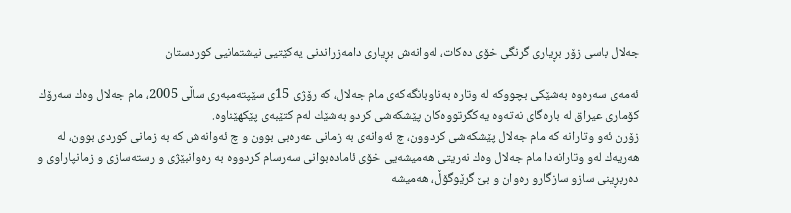جه‌لال باسی زۆر بڕیاری گرنگی خۆی ده‌كات، له‌وانه‌ش بڕیاری دامه‌زراندنی یه‌كێتیی نیشتمانیی كوردستان

ئه‌مه‌ی سه‌ره‌وه‌ به‌شێكی بچووكه‌ له‌ وتاره‌ به‌ناوبانگه‌كه‌ی مام جه‌لال، كه‌ رۆژی 15ی سێپته‌مبه‌ری ساڵی 2005، مام جه‌لال وه‌ك سه‌رۆك كۆماری عیراق له‌ باره‌گای نه‌ته‌وه‌ یه‌كگرتووه‌كان پێشكه‌شی كردو به‌شێك له‌م كتێبه‌ی پێكهێناوه‌.
زۆرن ئه‌و وتارانه‌ كه‌ مام جه‌لال پێشكه‌شی كردوون، چ ئه‌وانه‌ی به‌ زمانی عه‌ره‌بی بوون و چ ئه‌وانه‌ش كه‌ به‌ زمانی كوردی بوون، له‌ هه‌ریه‌ك له‌و وتارانه‌دا مام جه‌لال وه‌ك نه‌ریتی هه‌میشه‌یی خۆی ئاماده‌بوانی سه‌رسام كردووه‌ به‌ ره‌وانبێژی و رسته‌سازی و زمانپاراوی و ده‌ربڕینی سازو سازگارو ره‌وان و بێ گرێوگۆڵ، هه‌میشه‌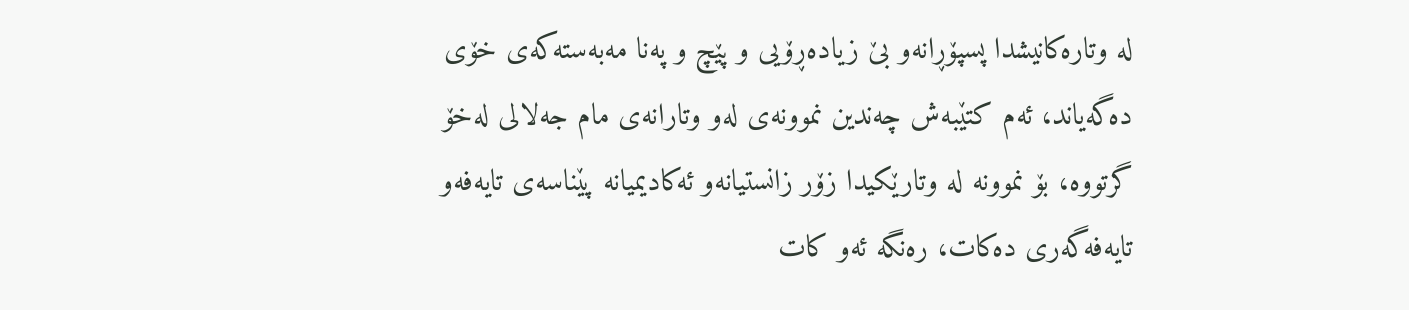له‌ وتاره‌كانیشدا پسپۆڕانه‌و بێ زیاده‌ڕۆیی و پێچ و په‌نا مه‌به‌سته‌كه‌ی خۆی ده‌گه‌یاند، ئه‌م كتێبه‌ش چه‌ندین نموونه‌ی له‌و وتارانه‌ی مام جه‌لالی له‌خۆ گرتووه‌، بۆ نموونه‌ له‌ وتارێكیدا زۆر زانستیانه‌و ئه‌كادیمیانه‌ پێناسه‌ی تایه‌فه‌و تایه‌فه‌گه‌ری ده‌كات، ره‌نگه‌ ئه‌و كات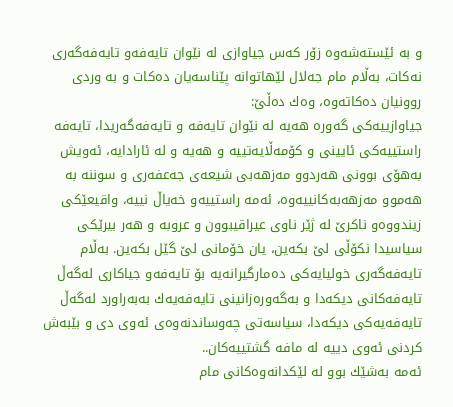و به‌ ئێسته‌شه‌وه‌ زۆر كه‌س جیاوازی له‌ نێوان تایه‌فه‌و تایه‌فه‌گه‌ری نه‌كات، به‌ڵام مام جه‌لال لێهاتوانه‌ پێناسه‌یان ده‌كات و به‌ وردی روونیان ده‌كاته‌وه‌، وه‌ك ده‌ڵێ:
جیاوازییه‌كی گه‌وره‌ هه‌یه‌ له‌ نێوان تایه‌فه‌ و تایه‌فه‌گه‌ریدا، تایه‌فه‌ راستییه‌كی ئایینی و كۆمه‌ڵایه‌تییه ‌و هه‌یه ‌و له ‌ئارادایه‌، ئه‌ویش به‌هۆی بوونی هه‌ردوو مه‌زهه‌بی شیعه‌ی جه‌عفه‌ری و سوننه‌ به‌ هه‌موو مه‌زهه‌به‌كانییه‌وه‌، ئه‌مه‌ راستییه‌و خه‌یاڵ نییه‌، واقیعێكی زیندووه‌و ناكرێ له‌ ژێر ناوی عیراقیبوون و عروبه‌ و هه‌ر بیرێكی سیاسیدا نكۆڵی لێ بكه‌ین، یان خۆمانی لێ گێل بكه‌ین. به‌ڵام تایه‌فه‌گه‌ری خولیایه‌كی ده‌مارگیرانه‌یه‌ بۆ تایه‌فه‌و جیاكاری له‌گه‌ڵ تایه‌فه‌كانی دیكه‌دا و به‌گه‌وره‌زانینی تایه‌فه‌یه‌ك به‌به‌راورد له‌گه‌ڵ تایه‌فه‌یه‌كی دیكه‌دا، سیاسه‌تی چه‌وساندنه‌وه‌ی ئه‌وی دی و بێبه‌ش كردنی ئه‌وی دییه‌ له‌ مافه‌ گشتییه‌كان..
ئه‌مه‌ به‌شێك بوو له‌ لێكدانه‌وه‌كانی مام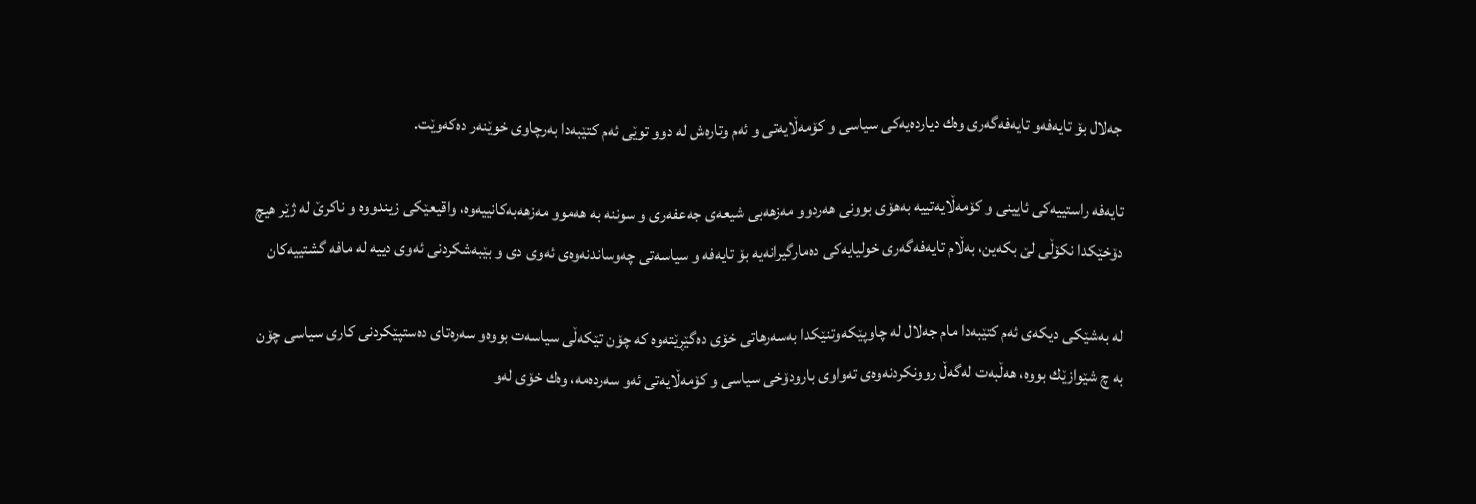جه‌لال بۆ تایه‌فه‌و تایه‌فه‌گه‌ری وه‌ك دیارده‌یه‌كی سیاسی و كۆمه‌ڵایه‌تی و ئه‌م وتاره‌ش له‌ دوو توێی ئه‌م كتێبه‌دا به‌رچاوی خوێنه‌ر ده‌كه‌وێت.

تایه‌فه‌ راستییه‌كی ئایینی و كۆمه‌ڵایه‌تییه ‌به‌هۆی بوونی هه‌ردوو مه‌زهه‌بی شیعه‌ی جه‌عفه‌ری و سوننه‌ به‌ هه‌موو مه‌زهه‌به‌كانییه‌وه‌، واقیعێكی زیندووه‌ و ناكرێ له‌ ژێر هیچ دۆخێکدا نكۆڵی لێ بكه‌ین، به‌ڵام تایه‌فه‌گه‌ری خولیایه‌كی ده‌مارگیرانه‌یه‌ بۆ تایه‌فه ‌و سیاسه‌تی چه‌وساندنه‌وه‌ی ئه‌وی دی و بێبه‌شكردنی ئه‌وی دییه‌ له‌ مافه‌ گشتییه‌كان

له‌ به‌شێكی دیكه‌ی ئه‌م كتێبه‌دا مام جه‌لال له‌ چاوپێكه‌وتنێكدا به‌سه‌رهاتی خۆی ده‌گێڕێته‌وه‌ كه‌ چۆن تێكه‌ڵی سیاسه‌ت بووه‌و سه‌ره‌تای ده‌ستپێكردنی كاری سیاسی چۆن به‌ چ شێوازێك بووه‌، هه‌ڵبه‌ت له‌گه‌ڵ روونكردنه‌وه‌ی ته‌واوی بارودۆخی سیاسی و كۆمه‌ڵایه‌تی ئه‌و سه‌رده‌مه‌، وه‌ك خۆی له‌و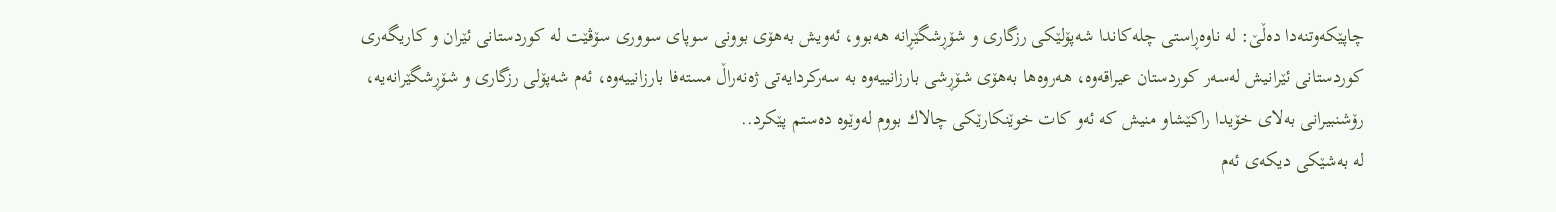چاپێكه‌وتنه‌دا ده‌ڵێ: له‌ ناوه‌ڕاستی چله‌كاندا شه‌پۆلێكی رزگاری و شۆڕشگێڕانه‌ هه‌بوو، ئه‌ویش به‌هۆی بوونی سوپای سووری سۆڤێت له‌ كوردستانی ئێران و كاریگه‌ری كوردستانی ئێرانیش له‌سه‌ر كوردستان عیراقه‌وه‌، هه‌روه‌ها به‌هۆی شۆڕشی بارزانییه‌وه‌ به‌ سه‌ركردایه‌تی ژه‌نه‌راڵ مسته‌فا بارزانییه‌وه‌، ئه‌م شه‌پۆلی رزگاری و شۆڕشگێرانه‌یه‌، رۆشنبیرانی به‌لای خۆیدا راكێشاو منیش كه‌ ئه‌و كات خوێنكارێكی چالاك بووم له‌وێوه‌ ده‌ستم پێكرد..
له‌ به‌شێكی دیكه‌ی ئه‌م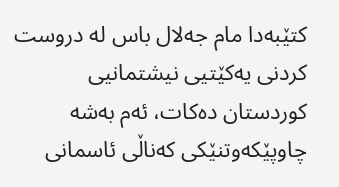كتێبه‌دا مام جه‌لال باس له‌ دروست كردنی یه‌كێتیی نیشتمانیی كوردستان ده‌كات، ئه‌م به‌شه‌ چاوپێكه‌وتنێكی كه‌ناڵی ئاسمانی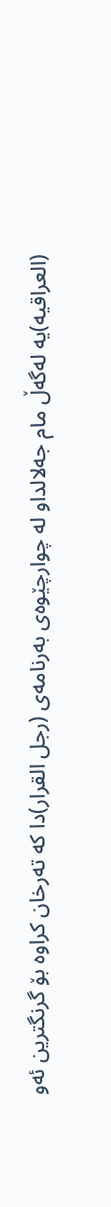(العراقیه‌)یه‌ له‌گه‌ڵ مام جه‌لالداو له‌ چوارچێوه‌ی به‌رنامه‌ی (رجل القرار)دا كه‌ ته‌رخان كراوه‌ بۆ گرنگترین ئه‌و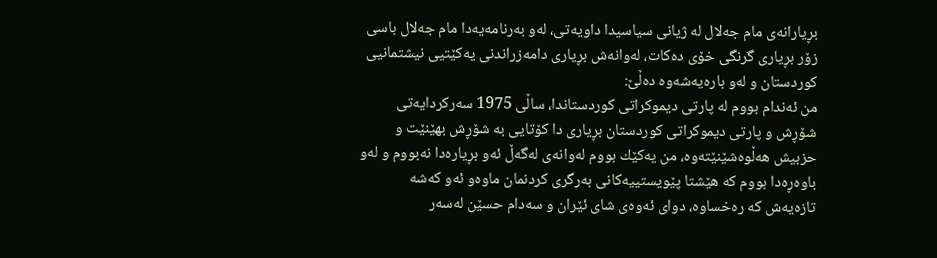بڕیارانه‌ی مام جه‌لال له‌ ژیانی سیاسیدا داویه‌تی، له‌و به‌رنامه‌یه‌دا مام جه‌لال باسی زۆر بڕیاری گرنگی خۆی ده‌كات، له‌وانه‌ش بڕیاری دامه‌زراندنی یه‌كێتیی نیشتمانیی كوردستان و له‌و باره‌یه‌شه‌وه‌ ده‌ڵێ:
من ئه‌ندام بووم له‌ پارتی دیموكراتی كوردستاندا، ساڵی 1975 سه‌ركردایه‌تی شۆڕش و پارتی دیموكراتی كوردستان بڕیاری دا كۆتایی به‌ شۆڕش بهێنێت و حزبیش هه‌ڵوه‌شێنێته‌وه‌، من یه‌كێك بووم له‌وانه‌ی له‌گه‌ڵ ئه‌و بڕیاره‌دا نه‌بووم و له‌و باوه‌ڕه‌دا بووم كه‌ هێشتا پێویستییه‌كانی به‌رگری كردنمان ماوه‌و ئه‌و كه‌شه‌ تازه‌یه‌ش كه‌ ره‌خساوه‌، دوای ئه‌وه‌ی شای ئێران و سه‌دام حسێن له‌سه‌ر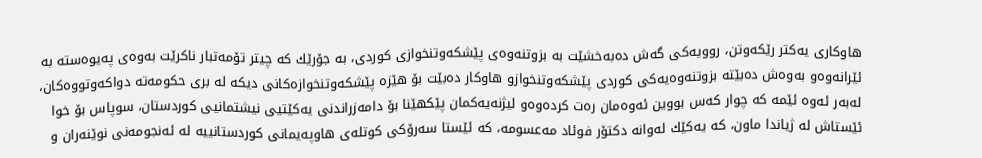هاوكاری یه‌كتر رێكه‌وتن، روویه‌كی گه‌ش ده‌به‌خشێت به‌ بزوتنه‌وه‌ی پێشكه‌وتنخوازی كوردی، به‌ جۆرێك كه‌ چیتر تۆمه‌تبار ناكرێت به‌وه‌ی په‌یوه‌سته‌ به‌ ئێرانه‌وه‌و به‌وه‌ش ده‌بێته‌ بزوتنه‌وه‌یه‌كی كوردی پێشكه‌وتنخوازو هاوكار ده‌بێت بۆ هێزه‌ پێشكه‌وتنخوازه‌كانی دیكه‌ له‌ بری حكومه‌ته‌ دواكه‌وتووه‌كان، له‌به‌ر ئه‌وه‌ ئێمه‌ كه‌ چوار كه‌س بووین ئه‌وه‌مان ره‌ت كرده‌وه‌و لیژنه‌یه‌كمان پێكهێنا بۆ دامه‌زراندنی یه‌كێتیی نیشتمانیی كوردستان، سوپاس بۆ خوا ئێستاش له‌ ژیاندا ماون، كه‌ یه‌كێك له‌وانه‌ دكتۆر فوئاد مه‌عسومه‌، كه‌ ئێستا سه‌رۆكی كوتله‌ی هاوپه‌یمانی كوردستانییه‌ له‌ ئه‌نجومه‌نی نوێنه‌ران و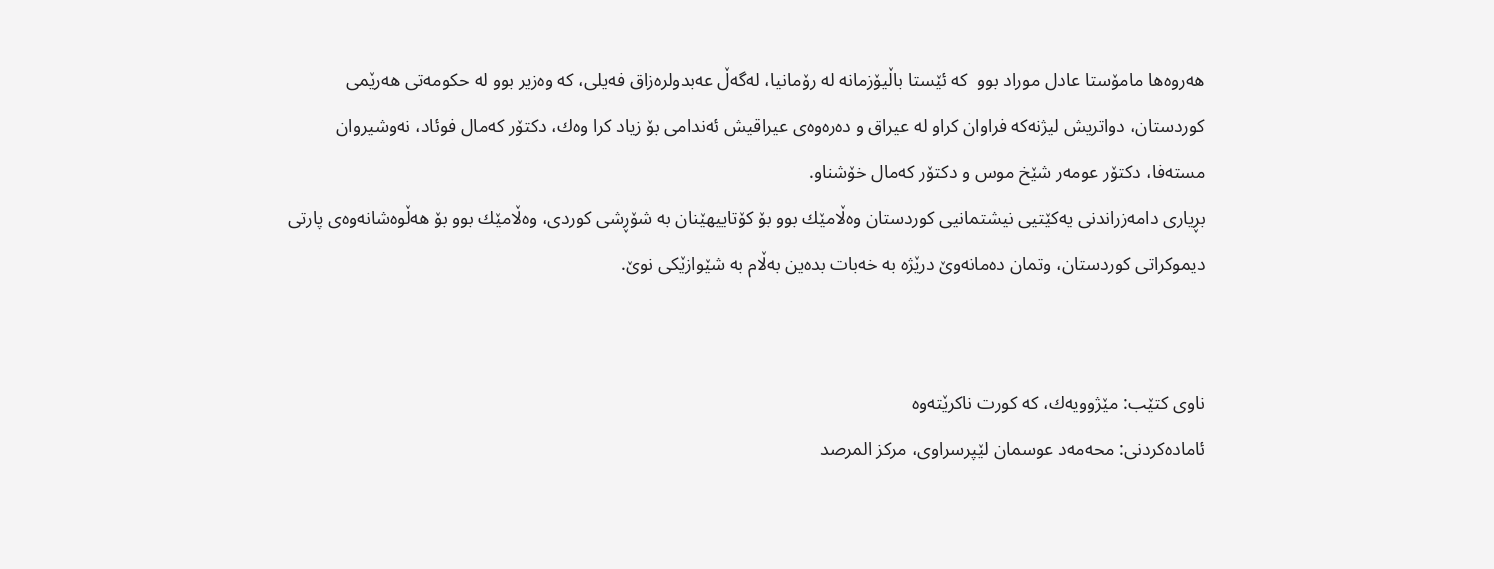هه‌روه‌ها مامۆستا عادل موراد بوو  كه‌ ئێستا باڵیۆزمانه‌ له‌ رۆمانیا، له‌گه‌ڵ عه‌بدولره‌زاق فه‌یلی، كه‌ وه‌زیر بوو له‌ حكومه‌تی هه‌رێمی كوردستان، دواتریش لیژنه‌كه‌ فراوان كراو له‌ عیراق و ده‌ره‌وه‌ی عیراقیش ئه‌ندامی بۆ زیاد كرا وه‌ك، دكتۆر كه‌مال فوئاد، نه‌وشیروان مسته‌فا، دكتۆر عومه‌ر شێخ موس و دكتۆر كه‌مال خۆشناو.
بڕیاری دامه‌زراندنی یه‌كێتیی نیشتمانیی كوردستان وه‌ڵامێك بوو بۆ كۆتاییهێنان به‌ شۆڕشی كوردی، وه‌ڵامێك بوو بۆ هه‌ڵوه‌شانه‌وه‌ی پارتی دیموكراتی كوردستان، وتمان ده‌مانه‌وێ درێژه‌ به‌ خه‌بات بده‌ین به‌ڵام به‌ شێوازێكی نوێ.


ناوی كتێب: مێژوویه‌ك، كه‌ كورت ناكرێته‌وه‌
ئاماده‌كردنی: محه‌مه‌د عوسمان لێپرسراوی، مركز المرصد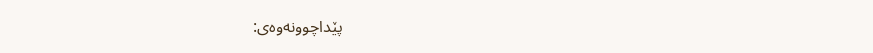پێداچوونەوەی: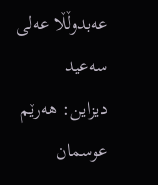عەبدوڵڵا عەلی سەعید
دیزاین: هه‌رێم عوسمان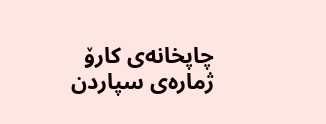چاپخانه‌ی كارۆ
ژماره‌ی سپاردن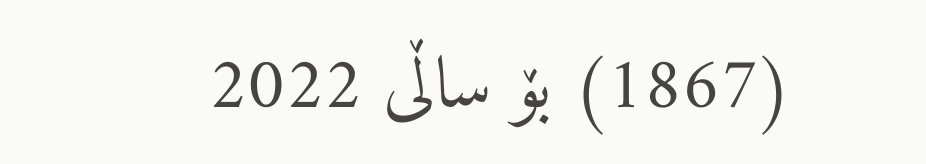(1867) بۆ ساڵی 2022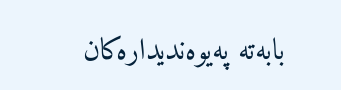بابەتە پەیوەندیدارەکان